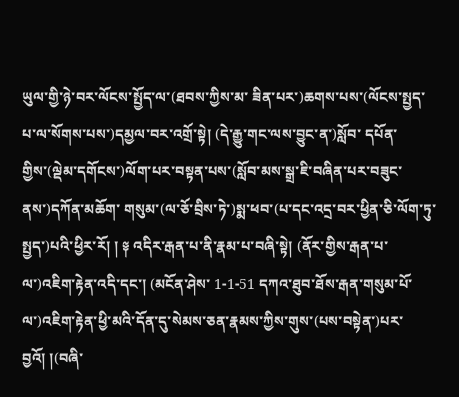ཡུལ་གྱི་ཉེ་བར་ལོངས་སྤྱོད་ལ་(ཐབས་ཀྱིས་མ་ ཟིན་པར་)ཆགས་པས་(ལོངས་སྤྱད་པ་ལ་སོགས་པས་)དམྱལ་བར་འགྲོ་སྟེ། (དེ་རྒྱུ་གང་ལས་བྱུང་ན་)སློབ་ དཔོན་གྱིས་(ལྡེམ་དགོངས་)ལོག་པར་བསྟན་པས་(སློབ་མས་སྒྲ་ཇི་བཞིན་པར་བཟུང་ནས་)དཀོན་མཆོག་ གསུམ་(ལ་ཅོ་བྲིས་ཏེ་)སྨ་ཕབ་(པ་དང་འདྲ་བར་ཕྱིན་ཅི་ལོག་ཏུ་སྤྱད་)པའི་ཕྱིར་རོ། ། ༈ འདིར་རྒན་པ་ནི་རྣམ་པ་བཞི་སྟེ། (ནོར་གྱིས་རྒན་པ་ལ་)འཇིག་རྟེན་འདི་དང་། (མངོན་ཤེས་ 1-1-51 དཀའ་ཐུབ་ཐོས་རྒན་གསུམ་པོ་ལ་)འཇིག་རྟེན་ཕྱི་མའི་དོན་དུ་སེམས་ཅན་རྣམས་ཀྱིས་གུས་(པས་བསྟེན་)པར་བྱའོ། །(བཞི་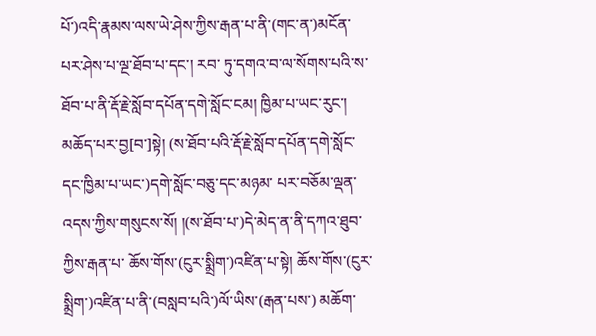པོ་)འདི་རྣམས་ལས་ཡེ་ཤེས་ཀྱིས་རྒན་པ་ནི་(གང་ན་)མངོན་པར་ཤེས་པ་ལྔ་ཐོབ་པ་དང་། རབ་ ཏུ་དགའ་བ་ལ་སོགས་པའི་ས་ཐོབ་པ་ནི་རྡོ་རྗེ་སློབ་དཔོན་དགེ་སློང་ངམ། ཁྱིམ་པ་ཡང་རུང་། མཆོད་པར་བྱ[བ་]སྟེ། (ས་ཐོབ་པའི་རྡོ་རྗེ་སློབ་དཔོན་དགེ་སློང་དང་ཁྱིམ་པ་ཡང་)དགེ་སློང་བཅུ་དང་མཉམ་ པར་བཅོམ་ལྡན་འདས་ཀྱིས་གསུངས་སོ། །(ས་ཐོབ་པ་)དེ་མེད་ན་ནི་དཀའ་ཐུབ་ཀྱིས་རྒན་པ་ ཆོས་གོས་(ངུར་སྨྲིག་)འཛིན་པ་སྟེ། ཆོས་གོས་(ངུར་སྨྲིག་)འཛིན་པ་ནི་(བསླབ་པའི་)ལོ་ཡིས་(རྒན་པས་) མཆོག་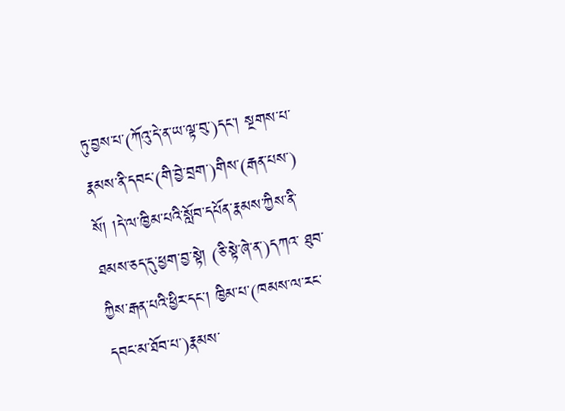ཏུ་བྱས་པ་(ཀོའུ་དེ་ན་ཡ་ལྟ་བུ་)དང་། སྔགས་པ་རྣམས་ནི་དབང་(གི་བྱེ་བྲག་)གིས་(རྒན་པས་) སོ། །དེ་ལ་ཁྱིམ་པའི་སློབ་དཔོན་རྣམས་ཀྱིས་ནི་ཐམས་ཅད་དུ་ཕྱག་བྱ་སྟེ། (ཅི་སྟེ་ཞེ་ན་)དཀའ་ ཐུབ་ཀྱིས་རྒན་པའི་ཕྱིར་དང་། ཁྱིམ་པ་(ཁམས་ལ་རང་དབང་མ་ཐོབ་པ་)རྣམས་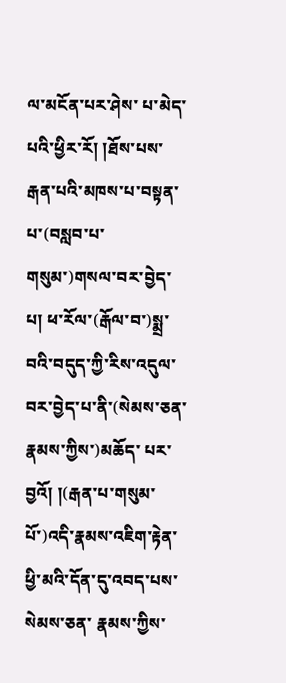ལ་མངོན་པར་ཤེས་ པ་མེད་པའི་ཕྱིར་རོ། །ཐོས་པས་རྒན་པའི་མཁས་པ་བསྟན་པ་(བསླབ་པ་གསུམ་)གསལ་བར་བྱེད་ པ། ཕ་རོལ་(རྒོལ་བ་)སྨྲ་བའི་བདུད་ཀྱི་རིས་འདུལ་བར་བྱེད་པ་ནི་(སེམས་ཅན་རྣམས་ཀྱིས་)མཆོད་ པར་བྱའོ། །(རྒན་པ་གསུམ་པོ་)འདི་རྣམས་འཇིག་རྟེན་ཕྱི་མའི་དོན་དུ་འབད་པས་སེམས་ཅན་ རྣམས་ཀྱིས་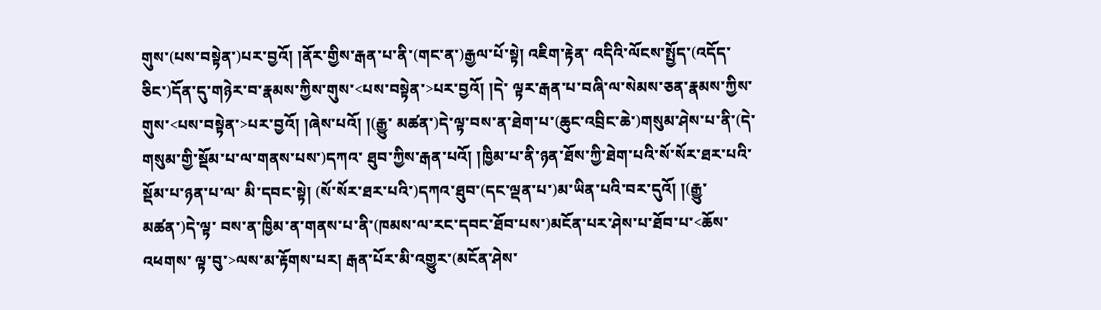གུས་(པས་བསྟེན་)པར་བྱའོ། །ནོར་གྱིས་རྒན་པ་ནི་(གང་ན་)རྒྱལ་པོ་སྟེ། འཇིག་རྟེན་ འདིའི་ལོངས་སྤྱོད་(འདོད་ཅིང་)དོན་དུ་གཉེར་བ་རྣམས་ཀྱིས་གུས་<པས་བསྟེན་>པར་བྱའོ། །དེ་ ལྟར་རྒན་པ་བཞི་ལ་སེམས་ཅན་རྣམས་ཀྱིས་གུས་<པས་བསྟེན་>པར་བྱའོ། །ཞེས་པའོ། །(རྒྱུ་ མཚན་)དེ་ལྟ་བས་ན་ཐེག་པ་(ཆུང་འབྲིང་ཆེ་)གསུམ་ཤེས་པ་ནི་(དེ་གསུམ་གྱི་སྡོམ་པ་ལ་གནས་པས་)དཀའ་ ཐུབ་ཀྱིས་རྒན་པའོ། །ཁྱིམ་པ་ནི་ཉན་ཐོས་ཀྱི་ཐེག་པའི་སོ་སོར་ཐར་པའི་སྡོམ་པ་ཉན་པ་ལ་ མི་དབང་སྟེ། (སོ་སོར་ཐར་པའི་)དཀའ་ཐུབ་(དང་ལྡན་པ་)མ་ཡིན་པའི་བར་དུའོ། །(རྒྱུ་མཚན་)དེ་ལྟ་ བས་ན་ཁྱིམ་ན་གནས་པ་ནི་(ཁམས་ལ་རང་དབང་ཐོབ་པས་)མངོན་པར་ཤེས་པ་ཐོབ་པ་<ཆོས་འཕགས་ ལྟ་བུ་>ལས་མ་རྟོགས་པར། རྒན་པོར་མི་འགྱུར་(མངོན་ཤེས་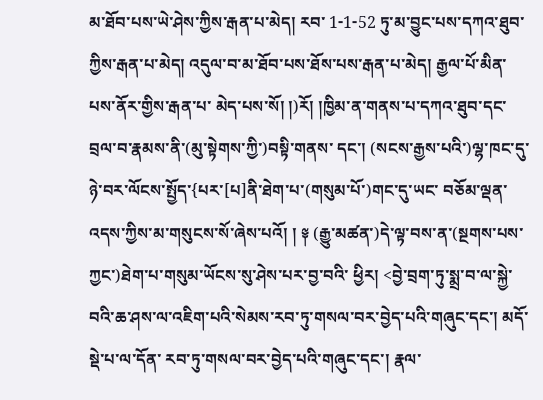མ་ཐོབ་པས་ཡེ་ཤེས་ཀྱིས་རྒན་པ་མེད། རབ་ 1-1-52 ཏུ་མ་བྱུང་པས་དཀའ་ཐུབ་ཀྱིས་རྒན་པ་མེད། འདུལ་བ་མ་ཐོབ་པས་ཐོས་པས་རྒན་པ་མེད། རྒྱལ་པོ་མིན་པས་ནོར་གྱིས་རྒན་པ་ མེད་པས་སོ། །)རོ། །ཁྱིམ་ན་གནས་པ་དཀའ་ཐུབ་དང་བྲལ་བ་རྣམས་ནི་(མུ་སྟེགས་ཀྱི་)བསྟི་གནས་ དང་། (སངས་རྒྱས་པའི་)ལྷ་ཁང་དུ་ཉེ་བར་ལོངས་སྤྱོད་{པར་[པ]ནི་ཐེག་པ་(གསུམ་པོ་)གང་དུ་ཡང་ བཅོམ་ལྡན་འདས་ཀྱིས་མ་གསུངས་སོ་ཞེས་པའོ། ། ༈ (རྒྱུ་མཚན་)དེ་ལྟ་བས་ན་(སྔགས་པས་ཀྱང་)ཐེག་པ་གསུམ་ཡོངས་སུ་ཤེས་པར་བྱ་བའི་ ཕྱིར། <བྱེ་བྲག་ཏུ་སྨྲ་བ་ལ་སྐྱེ་བའི་ཆ་ཤས་ལ་འཇིག་པའི་སེམས་རབ་ཏུ་གསལ་བར་བྱེད་པའི་གཞུང་དང་། མདོ་སྡེ་པ་ལ་དོན་ རབ་ཏུ་གསལ་བར་བྱེད་པའི་གཞུང་དང་། རྣལ་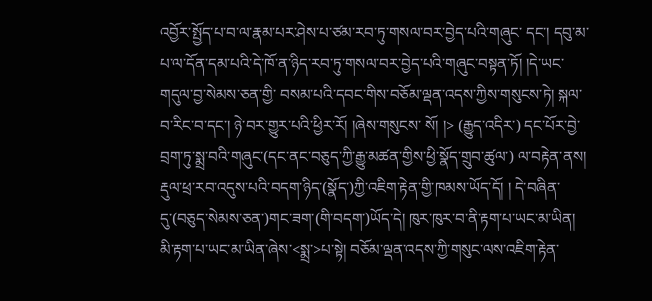འབྱོར་སྤྱོད་པ་བ་ལ་རྣམ་པར་ཤེས་པ་ཙམ་རབ་ཏུ་གསལ་བར་བྱེད་པའི་གཞུང་ དང་། དབུ་མ་པ་ལ་དོན་དམ་པའི་དེ་ཁོ་ན་ཉིད་རབ་ཏུ་གསལ་བར་བྱེད་པའི་གཞུང་བསྟན་ཏོ། །དེ་ཡང་གདུལ་བྱ་སེམས་ཅན་གྱི་ བསམ་པའི་དབང་གིས་བཅོམ་ལྡན་འདས་ཀྱིས་གསུངས་ཏེ། སྐལ་བ་རིང་བ་དང་། ཉེ་བར་གྱུར་པའི་ཕྱིར་རོ། །ཞེས་གསུངས་ སོ། །> (རྒྱུད་འདིར་) དང་པོར་བྱེ་བྲག་ཏུ་སྨྲ་བའི་གཞུང་(དང་ནང་བཅུད་ཀྱི་རྒྱུ་མཚན་གྱིས་ཕྱི་སྣོད་གྲུབ་ཚུལ་) ལ་བརྟེན་ནས། རྡུལ་ཕྲ་རབ་འདུས་པའི་བདག་ཉིད་(སྣོད་)ཀྱི་འཇིག་རྟེན་གྱི་ཁམས་ཡོད་དོ། ། དེ་བཞིན་དུ་(བཅུད་སེམས་ཅན་)གང་ཟག་(གི་བདག་)ཡོད་དེ། ཁུར་ཁུར་བ་ནི་རྟག་པ་ཡང་མ་ཡིན། མི་རྟག་པ་ཡང་མ་ཡིན་ཞེས་<སྨྲ་>པ་སྟེ། བཅོམ་ལྡན་འདས་ཀྱི་གསུང་ལས་འཇིག་རྟེན་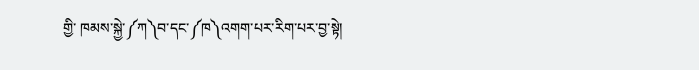གྱི་ ཁམས་སྐྱེ་༼ཀ༽བ་དང་༼ཁ༽འགག་པར་རིག་པར་བྱ་སྟེ།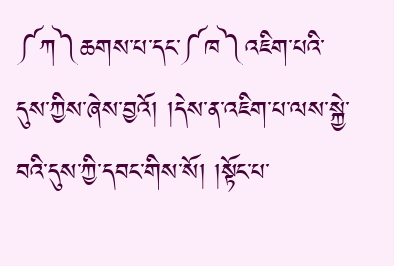༼ཀ༽ཆགས་པ་དང་༼ཁ༽འཇིག་པའི་ དུས་ཀྱིས་ཞེས་བྱའོ། །དེས་ན་འཇིག་པ་ལས་སྐྱེ་བའི་དུས་ཀྱི་དབང་གིས་སོ། །སྟོང་པ་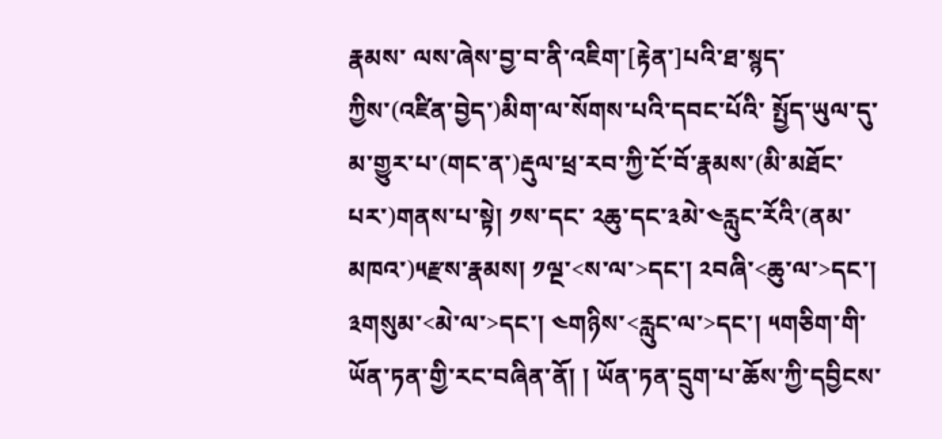རྣམས་ ལས་ཞེས་བྱ་བ་ནི་འཇིག་[རྟེན་]པའི་ཐ་སྙད་ཀྱིས་(འཛིན་བྱེད་)མིག་ལ་སོགས་པའི་དབང་པོའི་ སྤྱོད་ཡུལ་དུ་མ་གྱུར་པ་(གང་ན་)རྡུལ་ཕྲ་རབ་ཀྱི་ངོ་བོ་རྣམས་(མི་མཐོང་པར་)གནས་པ་སྟེ། ༡ས་དང་ ༢ཆུ་དང་༣མེ་༤རླུང་རོའི་(ནམ་མཁའ་)༥རྫས་རྣམས། ༡ལྔ་<ས་ལ་>དང་། ༢བཞི་<ཆུ་ལ་>དང་། ༣གསུམ་<མེ་ལ་>དང་། ༤གཉིས་<རླུང་ལ་>དང་། ༥གཅིག་གི་ཡོན་ཏན་གྱི་རང་བཞིན་ནོ། ། ཡོན་ཏན་དྲུག་པ་ཆོས་ཀྱི་དབྱིངས་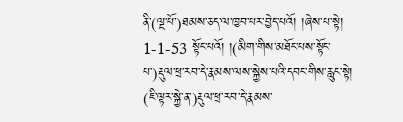ནི་(ལྔ་པོ་)ཐམས་ཅད་ལ་ཁྱབ་པར་བྱེད་པའོ། །ཞེས་པ་སྟེ། 1-1-53 སྟོང་པའོ། །(མིག་གིས་མཐོང་པས་སྟོང་པ་)རྡུལ་ཕྲ་རབ་དེ་རྣམས་ལས་སྐྱེས་པའི་དབང་གིས་རླུང་སྟེ། (ཇི་ལྟར་སྐྱེ་ན་)རྡུལ་ཕྲ་རབ་དེ་རྣམས་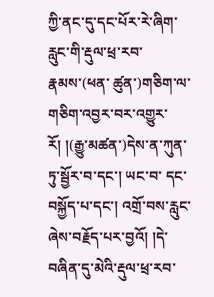ཀྱི་ནང་དུ་དང་པོར་རེ་ཞིག་རླུང་གི་རྡུལ་ཕྲ་རབ་རྣམས་(ཕན་ ཚུན་)གཅིག་ལ་གཅིག་འབྱར་བར་འགྱུར་རོ། །(རྒྱུ་མཚན་)དེས་ན་ཀུན་ཏུ་སྦྱོར་བ་དང་། ཡང་བ་ དང་བསྐྱོད་པ་དང་། འགྲོ་བས་རླུང་ཞེས་བརྗོད་པར་བྱའོ། །དེ་བཞིན་དུ་མེའི་རྡུལ་ཕྲ་རབ་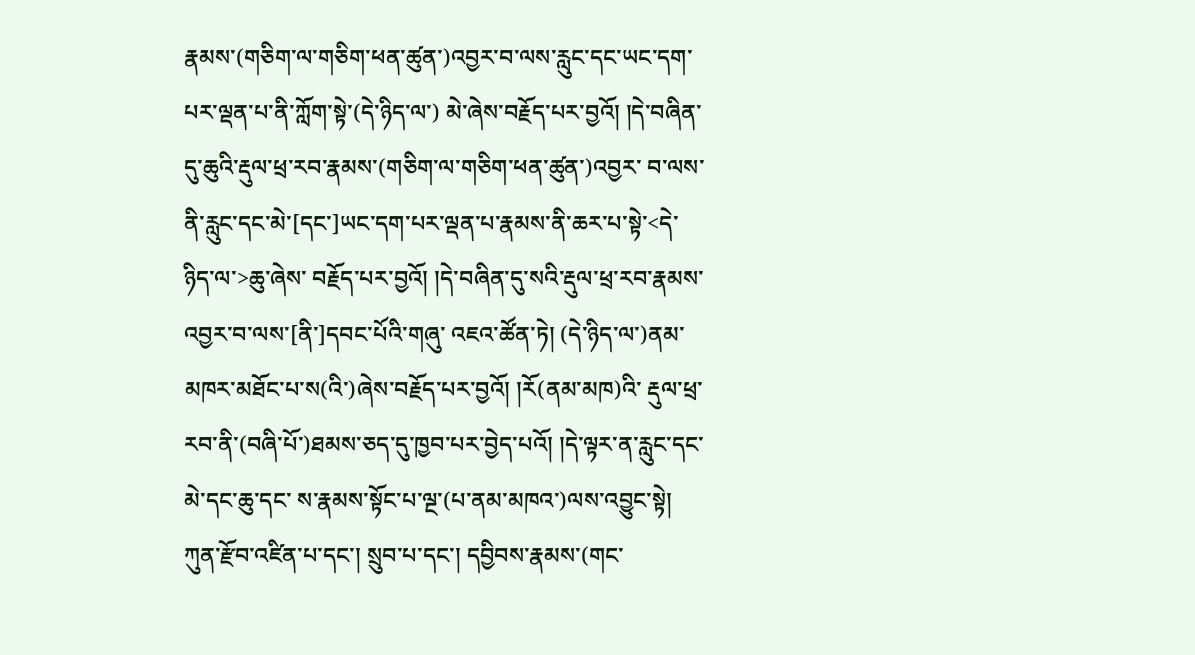རྣམས་(གཅིག་ལ་གཅིག་ཕན་ཚུན་)འབྱར་བ་ལས་རླུང་དང་ཡང་དག་པར་ལྡན་པ་ནི་ཀློག་སྟེ་(དེ་ཉིད་ལ་) མེ་ཞེས་བརྗོད་པར་བྱའོ། །དེ་བཞིན་དུ་ཆུའི་རྡུལ་ཕྲ་རབ་རྣམས་(གཅིག་ལ་གཅིག་ཕན་ཚུན་)འབྱར་ བ་ལས་ནི་རླུང་དང་མེ་[དང་]ཡང་དག་པར་ལྡན་པ་རྣམས་ནི་ཆར་པ་སྟེ་<དེ་ཉིད་ལ་>ཆུ་ཞེས་ བརྗོད་པར་བྱའོ། །དེ་བཞིན་དུ་སའི་རྡུལ་ཕྲ་རབ་རྣམས་འབྱར་བ་ལས་[ནི་]དབང་པོའི་གཞུ་ འཇའ་ཚོན་ཏེ། (དེ་ཉིད་ལ་)ནམ་མཁར་མཐོང་པ་ས(འི་)ཞེས་བརྗོད་པར་བྱའོ། །རོ(ནམ་མཁ)འི་ རྡུལ་ཕྲ་རབ་ནི་(བཞི་པོ་)ཐམས་ཅད་དུ་ཁྱབ་པར་བྱེད་པའོ། །དེ་ལྟར་ན་རླུང་དང་མེ་དང་ཆུ་དང་ ས་རྣམས་སྟོང་པ་ལྔ་(པ་ནམ་མཁའ་)ལས་འབྱུང་སྟེ། ཀུན་རྫོབ་འཛིན་པ་དང་། སྲུབ་པ་དང་། དབྱིབས་རྣམས་(གང་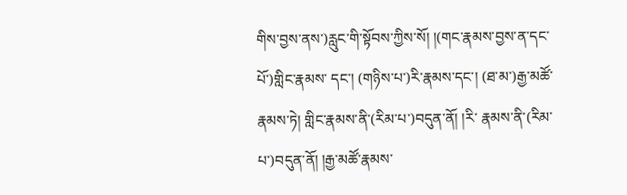གིས་བྱས་ནས་)རླུང་གི་སྟོབས་ཀྱིས་སོ། །(གང་རྣམས་བྱས་ན་དང་པོ་)གླིང་རྣམས་ དང་། (གཉིས་པ་)རི་རྣམས་དང་། (ཐ་མ་)རྒྱ་མཚོ་རྣམས་ཏེ། གླིང་རྣམས་ནི་(རིམ་པ་)བདུན་ནོ། །རི་ རྣམས་ནི་(རིམ་པ་)བདུན་ནོ། །རྒྱ་མཚོ་རྣམས་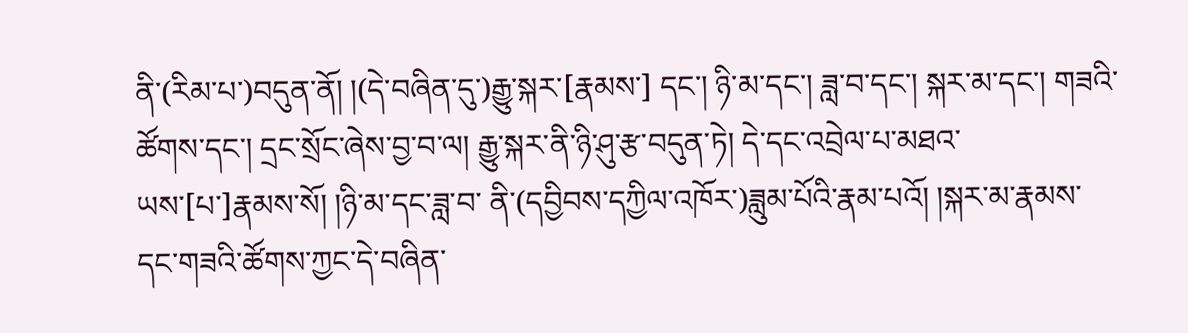ནི་(རིམ་པ་)བདུན་ནོ། །(དེ་བཞིན་དུ་)རྒྱུ་སྐར་[རྣམས་] དང་། ཉི་མ་དང་། ཟླ་བ་དང་། སྐར་མ་དང་། གཟའི་ཚོགས་དང་། དྲང་སྲོང་ཞེས་བྱ་བ་ལ། རྒྱུ་སྐར་ནི་ཉི་ཤུ་རྩ་བདུན་ཏེ། དེ་དང་འབྲེལ་པ་མཐའ་ཡས་[པ་]རྣམས་སོ། །ཉི་མ་དང་ཟླ་བ་ ནི་(དབྱིབས་དཀྱིལ་འཁོར་)ཟླུམ་པོའི་རྣམ་པའོ། །སྐར་མ་རྣམས་དང་གཟའི་ཚོགས་ཀྱང་དེ་བཞིན་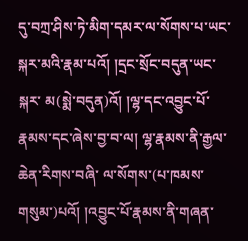དུ་བཀྲ་ཤིས་ཏེ་མིག་དམར་ལ་སོགས་པ་ཡང་སྐར་མའི་རྣམ་པའོ། །དྲང་སྲོང་བདུན་ཡང་སྐར་ མ(སྨེ་བདུན)འོ། །ལྷ་དང་འབྱུང་པོ་རྣམས་དང་ཞེས་བྱ་བ་ལ། ལྷ་རྣམས་ནི་རྒྱལ་ཆེན་རིགས་བཞི་ ལ་སོགས་(པ་ཁམས་གསུམ་)པའོ། །འབྱུང་པོ་རྣམས་ནི་གཞན་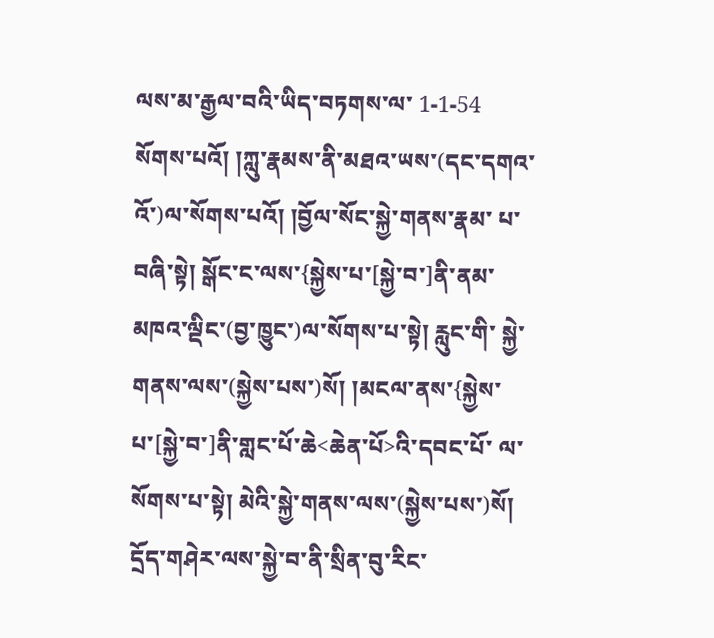ལས་མ་རྒྱལ་བའི་ཡིད་བཏགས་ལ་ 1-1-54 སོགས་པའོ། །ཀླུ་རྣམས་ནི་མཐའ་ཡས་(དང་དགའ་འོ་)ལ་སོགས་པའོ། །བྱོལ་སོང་སྐྱེ་གནས་རྣམ་ པ་བཞི་སྟེ། སྒོང་ང་ལས་{སྐྱེས་པ་[སྐྱེ་བ་]ནི་ནམ་མཁའ་ལྡིང་(བྱ་ཁྱུང་)ལ་སོགས་པ་སྟེ། རླུང་གི་ སྐྱེ་གནས་ལས་(སྐྱེས་པས་)སོ། །མངལ་ནས་{སྐྱེས་པ་[སྐྱེ་བ་]ནི་གླང་པོ་ཆེ<ཆེན་པོ>འི་དབང་པོ་ ལ་སོགས་པ་སྟེ། མེའི་སྐྱེ་གནས་ལས་(སྐྱེས་པས་)སོ། དྲོད་གཤེར་ལས་སྐྱེ་བ་ནི་སྲིན་བུ་རིང་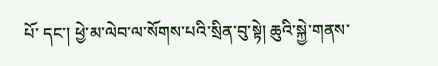པོ་ དང་། ཕྱེ་མ་ལེབ་ལ་སོགས་པའི་སྲིན་བུ་སྟེ། ཆུའི་སྐྱེ་གནས་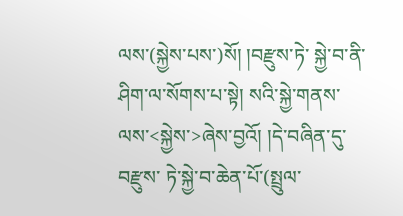ལས་(སྐྱེས་པས་)སོ། །བརྫུས་ཏེ་ སྐྱེ་བ་ནི་ཤིག་ལ་སོགས་པ་སྟེ། སའི་སྐྱེ་གནས་ལས་<སྐྱེས་>ཞེས་བྱའོ། །དེ་བཞིན་དུ་བརྫུས་ ཏེ་སྐྱེ་བ་ཆེན་པོ་(སྤྲུལ་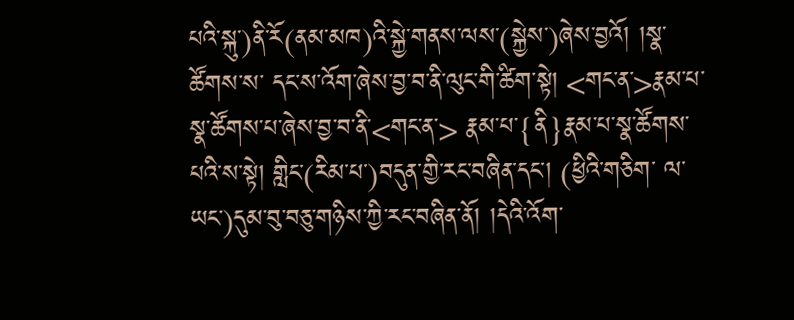པའི་སྐུ་)ནི་རོ(ནམ་མཁ)འི་སྐྱེ་གནས་ལས་(སྐྱེས་)ཞེས་བྱའོ། །སྣ་ཚོགས་ས་ དང་ས་འོག་ཞེས་བྱ་བ་ནི་ལུང་གི་ཚིག་སྟེ། <གང་ན་>རྣམ་པ་སྣ་ཚོགས་པ་ཞེས་བྱ་བ་ནི་<གང་ན་> རྣམ་པ་{ནི}རྣམ་པ་སྣ་ཚོགས་པའི་ས་སྟེ། གླིང་(རིམ་པ་)བདུན་གྱི་རང་བཞིན་དང་། (ཕྱིའི་གཅིག་ ལ་ཡང་)དུམ་བུ་བཅུ་གཉིས་ཀྱི་རང་བཞིན་ནོ། །དེའི་འོག་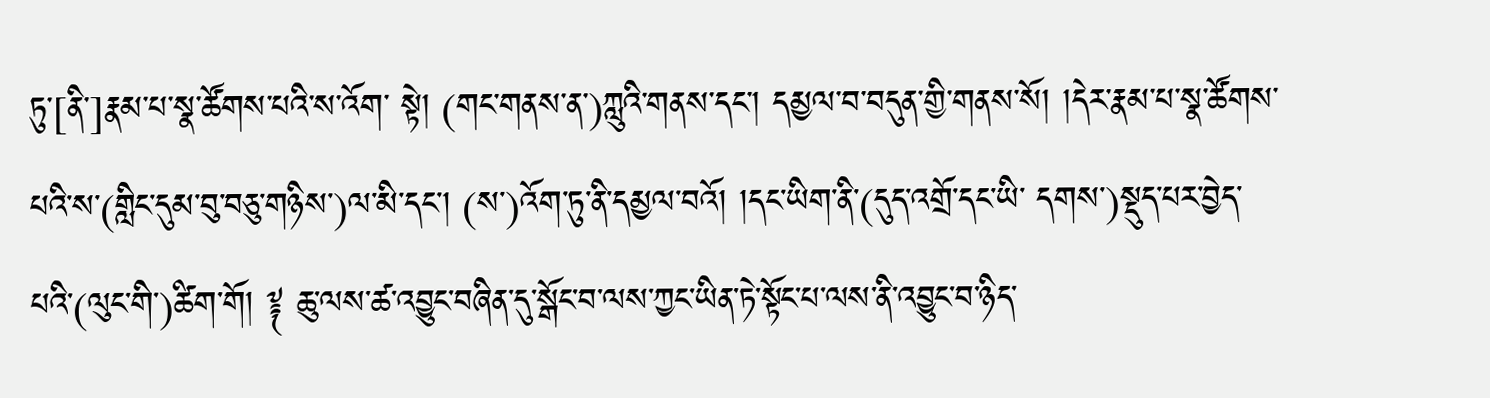ཏུ་[ནི་]རྣམ་པ་སྣ་ཚོགས་པའི་ས་འོག་ སྟེ། (གང་གནས་ན་)ཀླུའི་གནས་དང་། དམྱལ་བ་བདུན་གྱི་གནས་སོ། །དེར་རྣམ་པ་སྣ་ཚོགས་ པའི་ས་(གླིང་དུམ་བུ་བཅུ་གཉིས་)ལ་མི་དང་། (ས་)འོག་ཏུ་ནི་དམྱལ་བའོ། །དང་ཡིག་ནི་(དུད་འགྲོ་དང་ཡི་ དགས་)སྡུད་པར་བྱེད་པའི་(ལུང་གི་)ཚིག་གོ། ༈ ཆུ་ལས་ཚ་འབྱུང་བཞིན་དུ་སྒོང་བ་ལས་ཀྱང་ཡིན་ཏེ་སྟོང་པ་ལས་ནི་འབྱུང་བ་ཉིད་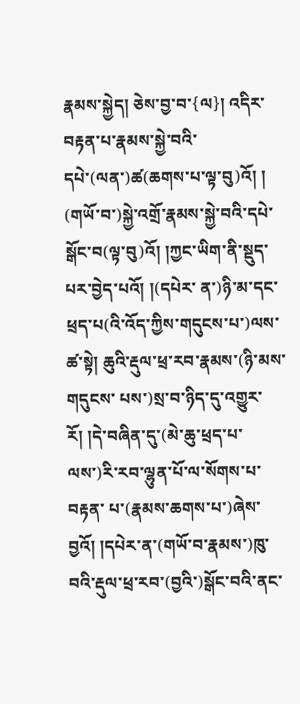རྣམས་སྐྱེད། ཅེས་བྱ་བ་{ལ}། འདིར་བརྟན་པ་རྣམས་སྐྱེ་བའི་དཔེ་(ལན་)ཚ(ཆགས་པ་ལྟ་བུ)འོ། ། (གཡོ་བ་)སྐྱེ་འགྲོ་རྣམས་སྐྱེ་བའི་དཔེ་སྒོང་བ(ལྟ་བུ)འོ། །ཀྱང་ཡིག་ནི་སྡུད་པར་བྱེད་པའོ། །(དཔེར་ ན་)ཉི་མ་དང་ཕྲད་པ(འི་འོད་ཀྱིས་གདུངས་པ་)ལས་ཚ་སྟེ། ཆུའི་རྡུལ་ཕྲ་རབ་རྣམས་(ཉི་མས་གདུངས་ པས་)སྲ་བ་ཉིད་དུ་འགྱུར་རོ། །དེ་བཞིན་དུ་(མེ་ཆུ་ཕྲད་པ་ལས་)རི་རབ་ལྷུན་པོ་ལ་སོགས་པ་བརྟན་ པ་(རྣམས་ཆགས་པ་)ཞེས་བྱའོ། །དཔེར་ན་(གཡོ་བ་རྣམས་)ཁུ་བའི་རྡུལ་ཕྲ་རབ་(བྱའི་)སྒོང་བའི་ནང་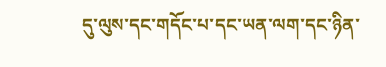དུ་ལུས་དང་གདོང་པ་དང་ཡན་ལག་དང་ཉིན་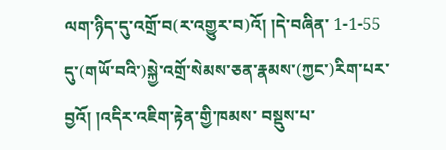ལག་ཉིད་དུ་འགྲོ་བ(ར་འགྱུར་བ)འོ། །དེ་བཞིན་ 1-1-55 དུ་(གཡོ་བའི་)སྐྱེ་འགྲོ་སེམས་ཅན་རྣམས་(ཀྱང་)རིག་པར་བྱའོ། །འདིར་འཇིག་རྟེན་གྱི་ཁམས་ བསྡུས་པ་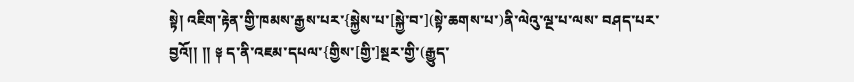སྟེ། འཇིག་རྟེན་གྱི་ཁམས་རྒྱས་པར་{སྐྱེས་པ་[སྐྱེ་བ་](སྟེ་ཆགས་པ་)ནི་ལེའུ་ལྔ་པ་ལས་ བཤད་པར་བྱའོ།། །། ༈ ད་ནི་འཇམ་དཔལ་{གྱིས་[གྱི་]སྔར་གྱི་(རྒྱུད་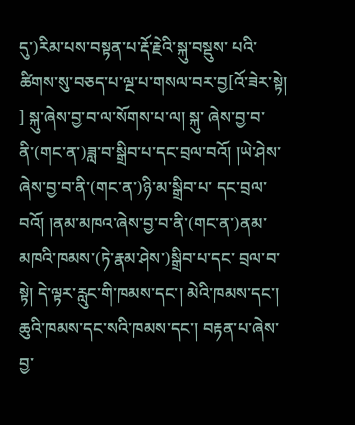དུ་)རིམ་པས་བསྟན་པ་རྡོ་རྗེའི་སྐུ་བསྡུས་ པའི་ཚིགས་སུ་བཅད་པ་ལྔ་པ་གསལ་བར་བྱ[འོ་ཟེར་སྟེ། ] སྐུ་ཞེས་བྱ་བ་ལ་སོགས་པ་ལ། སྐུ་ ཞེས་བྱ་བ་ནི་(གང་ན་)ཟླ་བ་སྒྲིབ་པ་དང་བྲལ་བའོ། །ཡེ་ཤེས་ཞེས་བྱ་བ་ནི་(གང་ན་)ཉི་མ་སྒྲིབ་པ་ དང་བྲལ་བའོ། །ནམ་མཁའ་ཞེས་བྱ་བ་ནི་(གང་ན་)ནམ་མཁའི་ཁམས་(ཏེ་རྣམ་ཤེས་)སྒྲིབ་པ་དང་ བྲལ་བ་སྟེ། དེ་ལྟར་རླུང་གི་ཁམས་དང་། མེའི་ཁམས་དང་། ཆུའི་ཁམས་དང་སའི་ཁམས་དང་། བརྟན་པ་ཞེས་བྱ་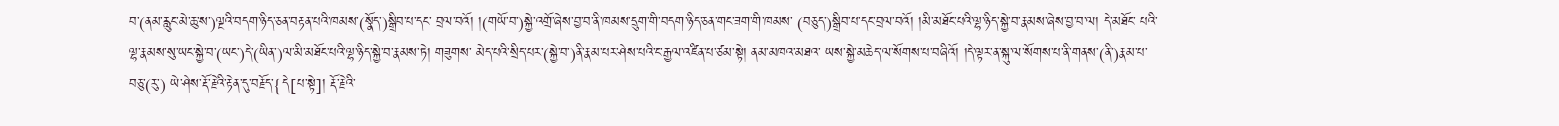བ་(ནམ་རླུང་མེ་ཆུ་ས་)ལྔའི་བདག་ཉིད་ཅན་བརྟན་པའི་ཁམས་(སྣོད་)སྒྲིབ་པ་དང་ བྲལ་བའོ། །(གཡོ་བ་)སྐྱེ་འགྲོ་ཞེས་བྱ་བ་ནི་ཁམས་དྲུག་གི་བདག་ཉིད་ཅན་གང་ཟག་གི་ཁམས་ (བཅུད་)སྒྲིབ་པ་དང་བྲལ་བའོ། །མི་མཐོང་པའི་ལྷ་ཉིད་སྐྱེ་བ་རྣམས་ཞེས་བྱ་བ་ལ། དེ་མཐོང་ པའི་ལྷ་རྣམས་སུ་ཡང་སྐྱེ་བ་(ཡང་)དེ་(ཡིན་)ལ་མི་མཐོང་པའི་ལྷ་ཉིད་སྐྱེ་བ་རྣམས་ཏེ། གཟུགས་ མེད་པའི་སྲིད་པར་(སྐྱེ་བ་)ནི་རྣམ་པར་ཤེས་པའི་ང་རྒྱལ་འཛིན་པ་ཙམ་སྟེ། ནམ་མཁའ་མཐའ་ ཡས་སྐྱེ་མཆེད་ལ་སོགས་པ་བཞིའོ། །དེ་ལྟར་ན་སྐུ་ལ་སོགས་པ་ནི་གནས་(ནི་)རྣམ་པ་བཅུ་(རུ་) ཡེ་ཤེས་རྡོ་རྗེའི་རྟེན་དུ་བརྗོད་{དེ[པ་སྟེ]། རྡོ་རྗེའི་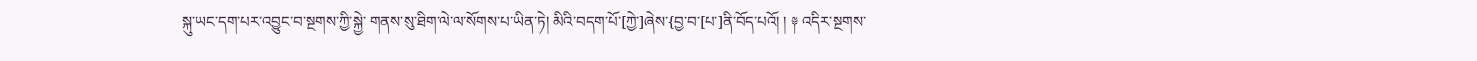སྐུ་ཡང་དག་པར་འབྱུང་བ་སྔགས་ཀྱི་སྐྱེ་ གནས་སུ་ཐིག་ལེ་ལ་སོགས་པ་ཡིན་ཏེ། མིའི་བདག་པོ་[ཀྱེ་]ཞེས་{བྱ་བ་[པ་]ནི་བོད་པའོ། ། ༈ འདིར་སྔགས་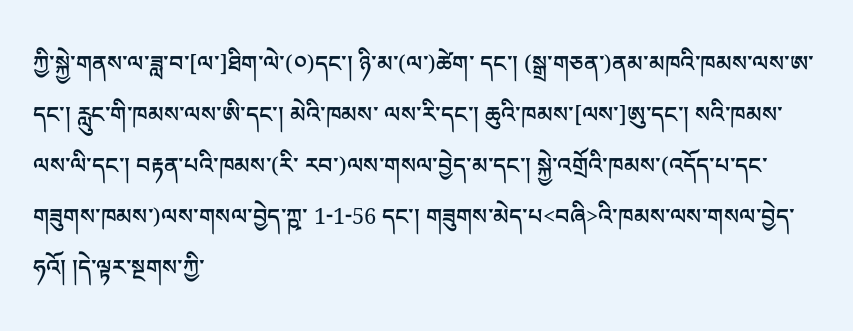ཀྱི་སྐྱེ་གནས་ལ་ཟླ་བ་[ལ་]ཐིག་ལེ་(༠)དང་། ཉི་མ་(ལ་)ཚེག་ དང་། (སྒྲ་གཅན་)ནམ་མཁའི་ཁམས་ལས་ཨ་དང་། རླུང་གི་ཁམས་ལས་ཨི་དང་། མེའི་ཁམས་ ལས་རི་དང་། ཆུའི་ཁམས་[ལས་]ཨུ་དང་། སའི་ཁམས་ལས་ལི་དང་། བརྟན་པའི་ཁམས་(རི་ རབ་)ལས་གསལ་བྱེད་མ་དང་། སྐྱེ་འགྲོའི་ཁམས་(འདོད་པ་དང་གཟུགས་ཁམས་)ལས་གསལ་བྱེད་ཀྵ་ 1-1-56 དང་། གཟུགས་མེད་པ<བཞི>འི་ཁམས་ལས་གསལ་བྱེད་ཧའོ། །དེ་ལྟར་སྔགས་ཀྱི་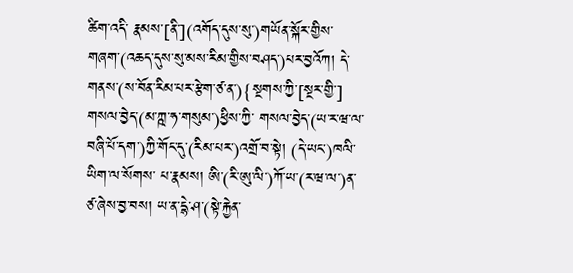ཚིག་འདི་ རྣམས་[ནི་](འགོད་དུས་སུ་)གཡོན་སྐོར་གྱིས་གཞག་(འཆད་དུས་སུ་མས་རིམ་གྱིས་བཤད་)པར་བྱའོཀ། དེ་གནས་(ས་བོན་རིམ་པར་རྩེག་ཙ་ན་){སྔགས་ཀྱི་[སྔར་གྱི་] གསལ་བྱེད་(མ་ཀྵ་ཧ་གསུམ་)ཕྱིས་ཀྱི་ གསལ་བྱེད་(ཡ་ར་ཝ་ལ་བཞི་པོ་དག་)ཀྱི་གོང་དུ་(རིམ་པར་)འགྲོ་བ་སྟེ། (དེ་ཡང་)ཁལི་ཡིག་ལ་སོགས་ པ་རྣམས། ཨི་(རི་ཨུ་ལི་)ཀོ་ཡ་(ར་ཝ་ལ་)ན་ཙ་ཞེས་བྱ་བས། ཡ་ན་དྷེ་ཤ་(སྟེ་རྐྱེན་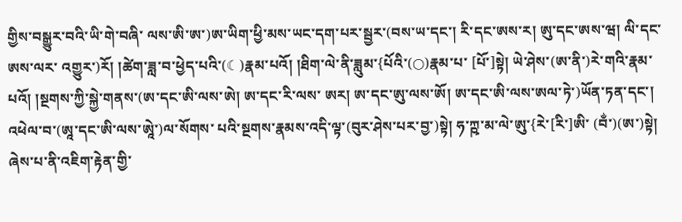གྱིས་བསྒྱུར་བའི་ཡི་གེ་བཞི་ ལས་ཨི་ཨ་)ཨ་ཡིག་ཕྱི་མས་ཡང་དག་པར་སྦྱར་(བས་ཡ་དང་། རི་དང་ཨས་ར། ཨུ་དང་ཨས་ཝ། ལི་དང་ཨས་ལར་ འགྱུར་)རོ། །ཚེག་ཟླ་བ་ཕྱེད་པའི་(☾)རྣམ་པའོ། །ཐིག་ལེ་ནི་ཟླུམ་{པོའི་(○)རྣམ་པ་ [པོ་]སྟེ། ཡེ་ཤེས་(ཨ་ནི་)རེ་གའི་རྣམ་པའོ། །སྔགས་ཀྱི་སྐྱེ་གནས་(ཨ་དང་ཨི་ལས་ཨེ། ཨ་དང་རི་ལས་ ཨར། ཨ་དང་ཨུ་ལས་ཨོ། ཨ་དང་ཨི་ལས་ཨལ་ཏེ་)ཡོན་ཏན་དང་། འཕེལ་བ་(ཨཱ་དང་ཨི་ལས་ཨཱེ་)ལ་སོགས་ པའི་སྔགས་རྣམས་འདི་ལྟ་(བུར་ཤེས་པར་བྱ་)སྟེ། ཧ་ཀྵ་མ་ལེ་ཨུ་{རེ་[རི་]ཨི་ (བྂ་)(ཨ་)སྟེ། ཞེས་པ་ནི་འཇིག་རྟེན་གྱི་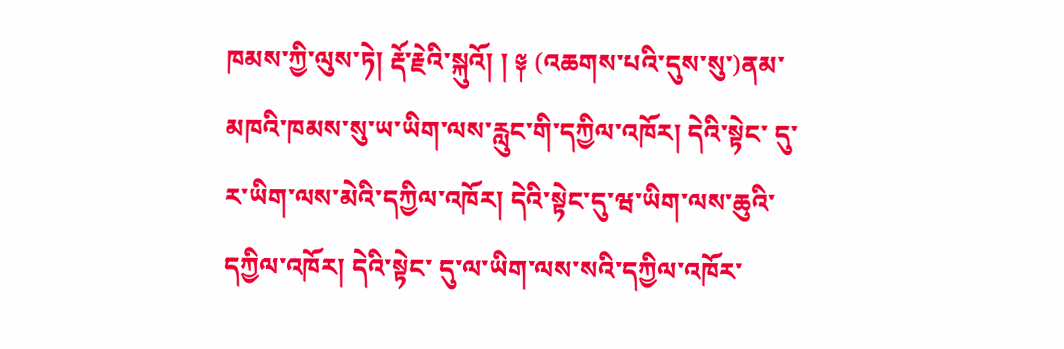ཁམས་ཀྱི་ལུས་ཏེ། རྡོ་རྗེའི་སྐུའོ། ། ༈ (འཆགས་པའི་དུས་སུ་)ནམ་མཁའི་ཁམས་སུ་ཡ་ཡིག་ལས་རླུང་གི་དཀྱིལ་འཁོར། དེའི་སྟེང་ དུ་ར་ཡིག་ལས་མེའི་དཀྱིལ་འཁོར། དེའི་སྟེང་དུ་ཝ་ཡིག་ལས་ཆུའི་དཀྱིལ་འཁོར། དེའི་སྟེང་ དུ་ལ་ཡིག་ལས་སའི་དཀྱིལ་འཁོར་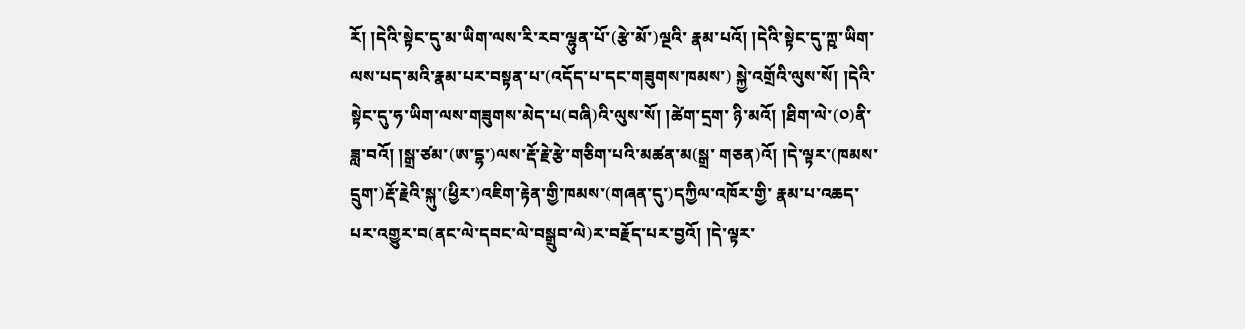རོ། །དེའི་སྟེང་དུ་མ་ཡིག་ལས་རི་རབ་ལྷུན་པོ་(རྩེ་མོ་)ལྔའི་ རྣམ་པའོ། །དེའི་སྟེང་དུ་ཀྵ་ཡིག་ལས་པད་མའི་རྣམ་པར་བསྟན་པ་(འདོད་པ་དང་གཟུགས་ཁམས་) སྐྱེ་འགྲོའི་ལུས་སོ། །དེའི་སྟེང་དུ་ཧ་ཡིག་ལས་གཟུགས་མེད་པ(བཞི)འི་ལུས་སོ། །ཚེག་དྲག་ ཉི་མའོ། །ཐིག་ལེ་(༠)ནི་ཟླ་བའོ། །སྒྲ་ཙམ་(ཨ་དྷ་)ལས་རྡོ་རྗེ་རྩེ་གཅིག་པའི་མཚན་མ(སྒྲ་ གཅན)འོ། །དེ་ལྟར་(ཁམས་དྲུག་)རྡོ་རྗེའི་སྐུ་(ཕྱིར་)འཇིག་རྟེན་གྱི་ཁམས་(གཞན་དུ་)དཀྱིལ་འཁོར་གྱི་ རྣམ་པ་འཆད་པར་འགྱུར་བ(ནང་ལེ་དབང་ལེ་བསྒྲུབ་ལེ)ར་བརྗོད་པར་བྱའོ། །དེ་ལྟར་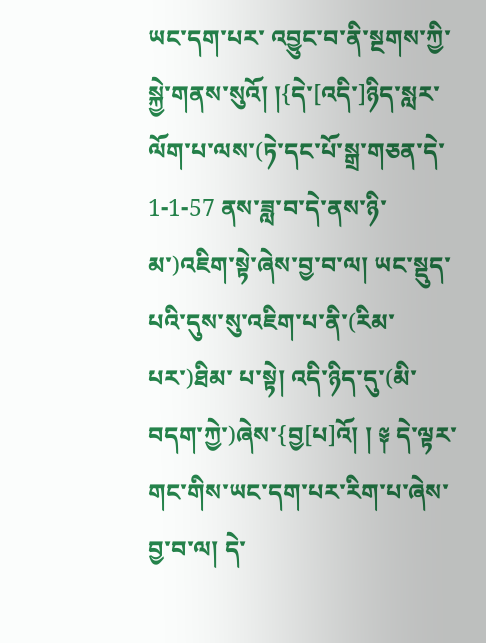ཡང་དག་པར་ འབྱུང་བ་ནི་སྔགས་ཀྱི་སྐྱེ་གནས་སུའོ། །{དེ་[འདི་]ཉིད་སླར་ལོག་པ་ལས་(ཏེ་དང་པོ་སྒྲ་གཅན་དེ་ 1-1-57 ནས་ཟླ་བ་དེ་ནས་ཉི་མ་)འཇིག་སྟེ་ཞེས་བྱ་བ་ལ། ཡང་སྡུད་པའི་དུས་སུ་འཇིག་པ་ནི་(རིམ་པར་)ཐིམ་ པ་སྟེ། འདི་ཉིད་དུ་(མི་བདག་ཀྱེ་)ཞེས་{བྱ[པ]འོ། ། ༈ དེ་ལྟར་གང་གིས་ཡང་དག་པར་རིག་པ་ཞེས་བྱ་བ་ལ། དེ་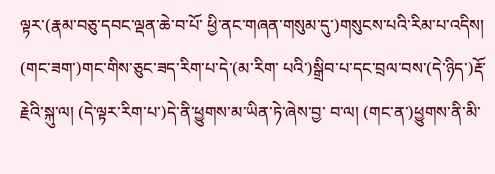ལྟར་(རྣམ་བཅུ་དབང་ལྡན་ཆེ་བ་པོ་ ཕྱི་ནང་གཞན་གསུམ་དུ་)གསུངས་པའི་རིམ་པ་འདིས། (གང་ཟག་)གང་གིས་ཅུང་ཟད་རིག་པ་དེ་(མ་རིག་ པའི་)སྒྲིབ་པ་དང་བྲལ་བས་(དེ་ཉིད་)རྡོ་རྗེའི་སྐུ་ལ། (དེ་ལྟར་རིག་པ་)དེ་ནི་ཕྱུགས་མ་ཡིན་ཏེ་ཞེས་བྱ་ བ་ལ། (གང་ན་)ཕྱུགས་ནི་མི་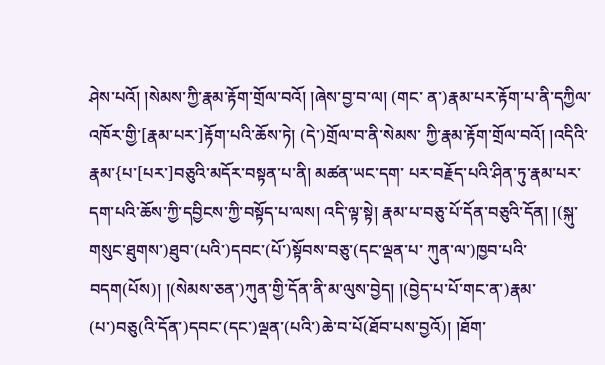ཤེས་པའོ། །སེམས་ཀྱི་རྣམ་རྟོག་གྲོལ་བའོ། །ཞེས་བྱ་བ་ལ། (གང་ ན་)རྣམ་པར་རྟོག་པ་ནི་དཀྱིལ་འཁོར་གྱི་[རྣམ་པར་]རྟོག་པའི་ཆོས་ཏེ། (དེ་)གྲོལ་བ་ནི་སེམས་ ཀྱི་རྣམ་རྟོག་གྲོལ་བའོ། །འདིའི་རྣམ་{པ་[པར་]བཅུའི་མདོར་བསྟན་པ་ནི། མཚན་ཡང་དག་ པར་བརྗོད་པའི་ཤིན་ཏུ་རྣམ་པར་དག་པའི་ཆོས་ཀྱི་དབྱིངས་ཀྱི་བསྟོད་པ་ལས། འདི་ལྟ་སྟེ། རྣམ་པ་བཅུ་པོ་དོན་བཅུའི་དོན། །(སྐུ་གསུང་ཐུགས་)ཐུབ་(པའི་)དབང་(པོ་)སྟོབས་བཅུ་(དང་ལྡན་པ་ ཀུན་ལ་)ཁྱབ་པའི་བདག(པོས)། །(སེམས་ཅན་)ཀུན་གྱི་དོན་ནི་མ་ལུས་བྱེད། །(བྱེད་པ་པོ་གང་ན་)རྣམ་ (པ་)བཅུ(འི་དོན་)དབང་(དང་)ལྡན་(པའི་)ཆེ་བ་པོ(ཐོབ་པས་བྱའོ)། །ཐོག་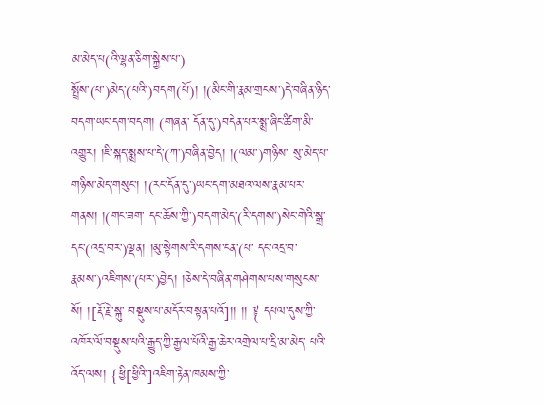མ་མེད་པ(འི་ལྷན་ཅིག་སྐྱེས་པ་) སྤྲོས་(པ་)མེད་(པའི་)བདག(པོ)། །(མིང་གི་རྣམ་གྲངས་)དེ་བཞིན་ཉིད་བདག་ཡང་དག་བདག། (གཞན་ དོན་དུ་)བདེན་པར་སྨྲ་ཞིང་ཚིག་མི་འགྱུར། །ཇི་སྐད་སྨྲས་པ་དེ་(ཀ་)བཞིན་བྱེད། །(ལམ་)གཉིས་ སུ་མེད་པ་གཉིས་མེད་གསུང་། །(རང་དོན་དུ་)ཡང་དག་མཐའ་ལས་རྣམ་པར་གནས། །(གང་ཟག་ དང་ཆོས་ཀྱི་)བདག་མེད་(རི་དགས་)སེང་གེའི་སྒྲ་དང་(འདྲ་བར་)ལྡན། །མུ་སྟེགས་རི་དགས་ངན་(པ་ དང་འདྲ་བ་རྣམས་)འཇིགས་(པར་)བྱེད། །ཅེས་དེ་བཞིན་གཤེགས་པས་གསུངས་སོ། །[རྡོ་རྗེ་སྐུ་ བསྡུས་པ་མདོར་བསྟན་པའོ]།། །། ༈ དཔལ་དུས་ཀྱི་འཁོར་ལོ་བསྡུས་པའི་རྒྱུད་ཀྱི་རྒྱལ་པོའི་རྒྱ་ཆེར་འགྲེལ་པ་དྲི་མ་མེད་ པའི་འོད་ལས། {ཕྱི[ཕྱིའི་]འཇིག་རྟེན་ཁམས་ཀྱི་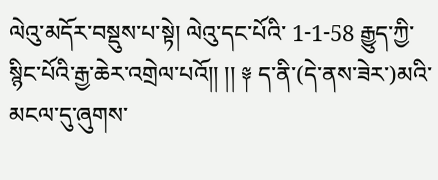ལེའུ་མདོར་བསྡུས་པ་སྟེ། ལེའུ་དང་པོའི་ 1-1-58 རྒྱུད་ཀྱི་སྙིང་པོའི་རྒྱ་ཆེར་འགྲེལ་པའོ།། །། ༈ ད་ནི་(དེ་ནས་ཟེར་)མའི་མངལ་དུ་ཞུགས་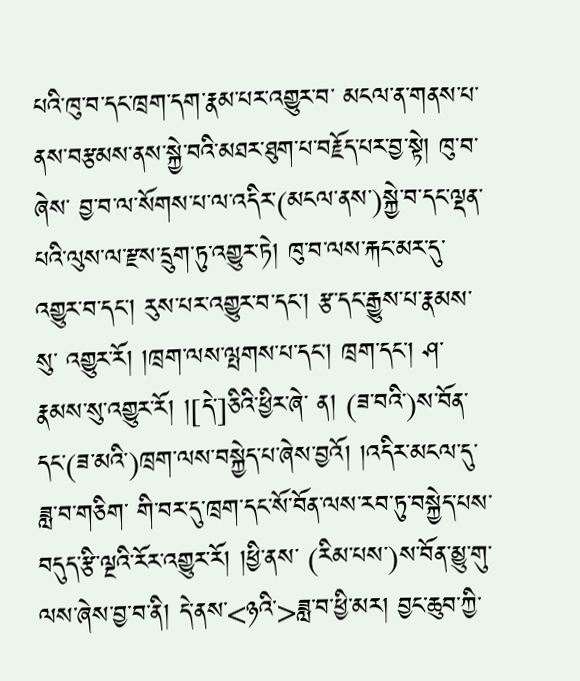པའི་ཁུ་བ་དང་ཁྲག་དག་རྣམ་པར་འགྱུར་བ་ མངལ་ན་གནས་པ་ནས་བརྩམས་ནས་སྐྱེ་བའི་མཐར་ཐུག་པ་བརྗོད་པར་བྱ་སྟེ། ཁུ་བ་ཞེས་ བྱ་བ་ལ་སོགས་པ་ལ་འདིར་(མངལ་ནས་)སྐྱེ་བ་དང་ལྡན་པའི་ལུས་ལ་རྫས་དྲུག་ཏུ་འགྱུར་ཏེ། ཁུ་བ་ལས་རྐང་མར་དུ་འགྱུར་བ་དང་། རུས་པར་འགྱུར་བ་དང་། རྩ་དང་རྒྱུས་པ་རྣམས་སུ་ འགྱུར་རོ། །ཁྲག་ལས་ལྤགས་པ་དང་། ཁྲག་དང་། ཤ་རྣམས་སུ་འགྱུར་རོ། །[དེ་]ཅིའི་ཕྱིར་ཞེ་ ན། (ཟ་བའི་)ས་བོན་དང་(ཟ་མའི་)ཁྲག་ལས་བསྐྱེད་པ་ཞེས་བྱའོ། །འདིར་མངལ་དུ་ཟླ་བ་གཅིག་ གི་བར་དུ་ཁྲག་དང་སོ་བོན་ལས་རབ་ཏུ་བསྐྱེད་པས་བདུད་རྩི་ལྔའི་རོར་འགྱུར་རོ། །ཕྱི་ནས་ (རིམ་པས་)ས་བོན་མྱུ་གུ་ལས་ཞེས་བྱ་བ་ནི། དེ་ནས་<ཉའི་>ཟླ་བ་ཕྱི་མར། བྱང་ཆུབ་ཀྱི་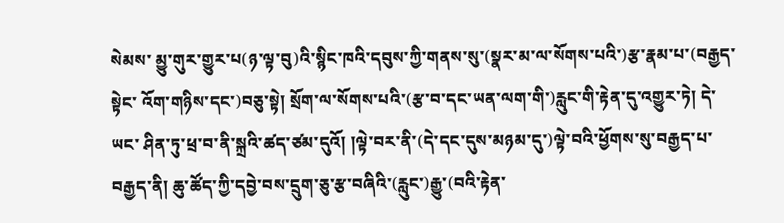སེམས་ མྱུ་གུར་གྱུར་པ(ཉ་ལྟ་བུ)འི་སྙིང་ཁའི་དབུས་ཀྱི་གནས་སུ་(སྣར་མ་ལ་སོགས་པའི་)རྩ་རྣམ་པ་(བརྒྱད་སྟེང་ འོག་གཉིས་དང་)བཅུ་སྟེ། སྲོག་ལ་སོགས་པའི་(རྩ་བ་དང་ཡན་ལག་གི་)རླུང་གི་རྟེན་དུ་འགྱུར་ཏེ། དེ་ཡང་ ཤིན་ཏུ་ཕྲ་བ་ནི་སྐྲའི་ཚད་ཙམ་དུའོ། །ལྟེ་བར་ནི་(དེ་དང་དུས་མཉམ་དུ་)ལྟེ་བའི་ཕྱོགས་སུ་བརྒྱད་པ་ བརྒྱད་ནི། ཆུ་ཚོད་ཀྱི་དབྱེ་བས་དྲུག་ཅུ་རྩ་བཞིའི་(རླུང་)རྒྱུ་(བའི་རྟེན་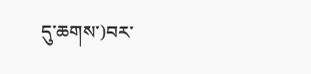དུ་ཆགས་)བར་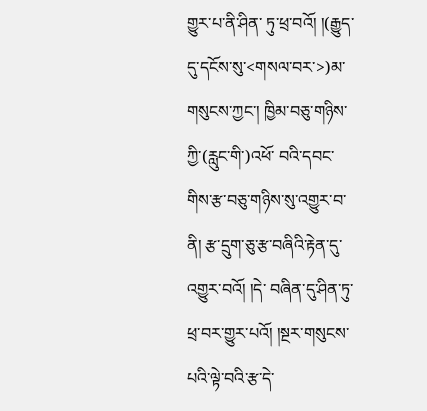གྱུར་པ་ནི་ཤིན་ ཏུ་ཕྲ་བའོ། །(རྒྱུད་དུ་དངོས་སུ་<གསལ་བར་>)མ་གསུངས་ཀྱང་། ཁྱིམ་བཅུ་གཉིས་ཀྱི་(རླུང་གི་)འཕོ་ བའི་དབང་གིས་རྩ་བཅུ་གཉིས་སུ་འགྱུར་བ་ནི། རྩ་དྲུག་ཅུ་རྩ་བཞིའི་རྟེན་དུ་འགྱུར་བའོ། །དེ་ བཞིན་དུ་ཤིན་ཏུ་ཕྲ་བར་གྱུར་པའོ། །སྔར་གསུངས་པའི་ལྟེ་བའི་རྩ་དེ་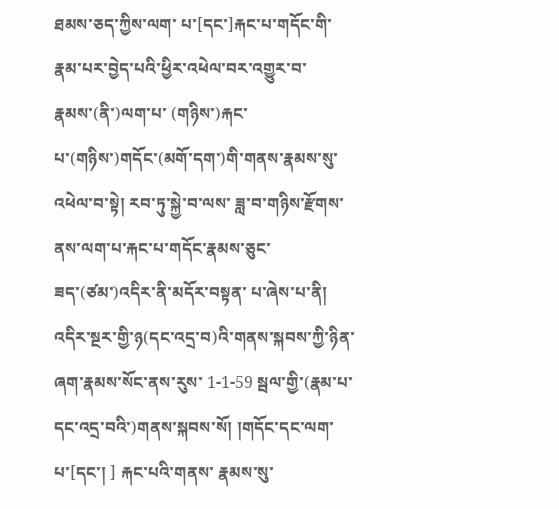ཐམས་ཅད་ཀྱིས་ལག་ པ་[དང་]རྐང་པ་གདོང་གི་རྣམ་པར་བྱེད་པའི་ཕྱིར་འཕེལ་བར་འགྱུར་བ་རྣམས་(ནི་)ལག་པ་ (གཉིས་)རྐང་པ་(གཉིས་)གདོང་(མགོ་དག་)གི་གནས་རྣམས་སུ་འཕེལ་བ་སྟེ། རབ་ཏུ་སྐྱེ་བ་ལས་ ཟླ་བ་གཉིས་རྫོགས་ནས་ལག་པ་རྐང་པ་གདོང་རྣམས་ཅུང་ཟད་(ཙམ་)འདིར་ནི་མདོར་བསྟན་ པ་ཞེས་པ་ནི། འདིར་སྔར་གྱི་ཉ(དང་འདྲ་བ)འི་གནས་སྐབས་ཀྱི་ཉིན་ཞག་རྣམས་སོང་ནས་རུས་ 1-1-59 སྦལ་གྱི་(རྣམ་པ་དང་འདྲ་བའི་)གནས་སྐབས་སོ། །གདོང་དང་ལག་པ་[དང་། ] རྐང་པའི་གནས་ རྣམས་སུ་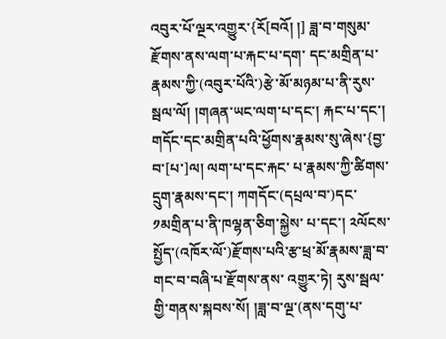འབུར་པོ་ལྔར་འགྱུར་{རོ[བའོ། །] ཟླ་བ་གསུམ་རྫོགས་ནས་ལག་པ་རྐང་པ་དག་ དང་མགྲིན་པ་རྣམས་ཀྱི་(འབུར་པོའི་)རྩེ་མོ་མཉམ་པ་ནི་རུས་སྦལ་ལོ། །གཞན་ཡང་ལག་པ་དང་། རྐང་པ་དང་། གདོང་དང་མགྲིན་པའི་ཕྱོགས་རྣམས་སུ་ཞེས་{བྱ་བ་[པ་]ལ། ལག་པ་དང་རྐང་ པ་རྣམས་ཀྱི་ཚིགས་དྲུག་རྣམས་དང་། ཀགདོང་(དཔྲལ་བ་)དང་༡མགྲིན་པ་ནི་ཁལྷན་ཅིག་སྐྱེས་ པ་དང་། ༢ལོངས་སྤྱོད་(འཁོར་ལོ་)རྫོགས་པའི་རྩ་ཕྲ་མོ་རྣམས་ཟླ་བ་གང་བ་བཞི་པ་རྫོགས་ནས་ འགྱུར་ཏེ། རུས་སྦལ་གྱི་གནས་སྐབས་སོ། །ཟླ་བ་ལྔ་(ནས་དགུ་པ་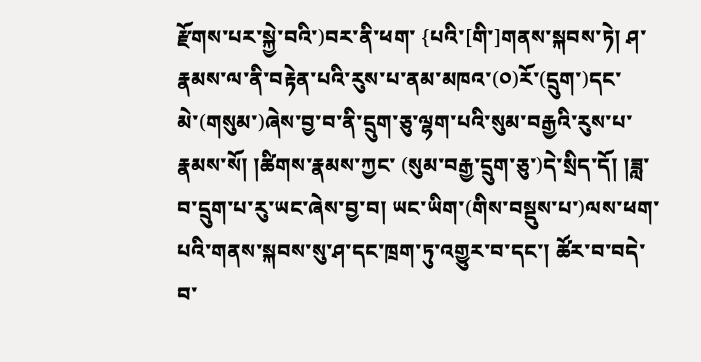རྫོགས་པར་སྐྱེ་བའི་)བར་ནི་ཕག་ {པའི་[གི་]གནས་སྐབས་ཏེ། ཤ་རྣམས་ལ་ནི་བརྟེན་པའི་རུས་པ་ནམ་མཁའ་(༠)རོ་(དྲུག་)དང་ མེ་(གསུམ་)ཞེས་བྱ་བ་ནི་དྲུག་ཅུ་ལྷག་པའི་སུམ་བརྒྱའི་རུས་པ་རྣམས་སོ། །ཚིགས་རྣམས་ཀྱང་ (སུམ་བརྒྱ་དྲུག་ཅུ་)དེ་སྲིད་དོ། །ཟླ་བ་དྲུག་པ་རུ་ཡང་ཞེས་བྱ་བ། ཡང་ཡིག་(གིས་བསྡུས་པ་)ལས་ཕག་ པའི་གནས་སྐབས་སུ་ཤ་དང་ཁྲག་ཏུ་འགྱུར་བ་དང་། ཚོར་བ་བདེ་བ་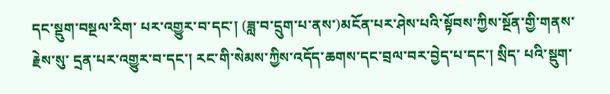དང་སྡུག་བསྔལ་རིག་ པར་འགྱུར་བ་དང་། (ཟླ་བ་དྲུག་པ་ནས་)མངོན་པར་ཤེས་པའི་སྟོབས་ཀྱིས་སྔོན་གྱི་གནས་རྗེས་སུ་ དྲན་པར་འགྱུར་བ་དང་། རང་གི་སེམས་ཀྱིས་འདོད་ཆགས་དང་བྲལ་བར་བྱེད་པ་དང་། སྲིད་ པའི་སྡུག་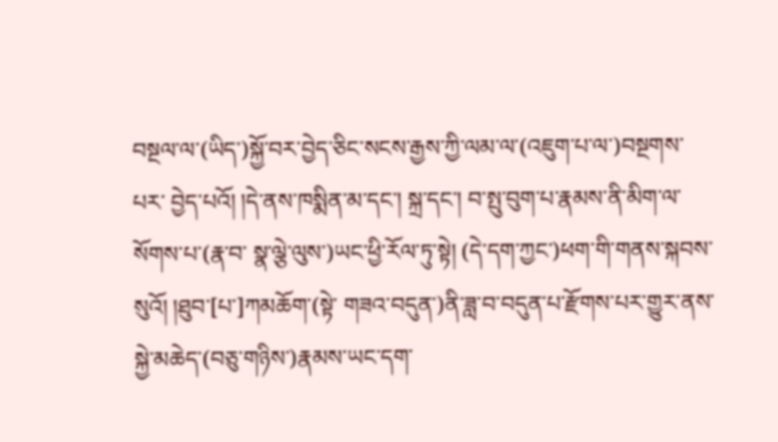བསྔལ་ལ་(ཡིད་)སྐྱོ་བར་བྱེད་ཅིང་སངས་རྒྱས་ཀྱི་ལམ་ལ་(འཇུག་པ་ལ་)བསྔགས་པར་ བྱེད་པའོ། །དེ་ནས་ཁསྨིན་མ་དང་། སྐྲ་དང་། བ་སྤུ་བུག་པ་རྣམས་ནི་མིག་ལ་སོགས་པ་(རྣ་བ་ སྣ་ལྕེ་ལུས་)ཡང་ཕྱི་རོལ་ཏུ་སྟེ། (དེ་དག་ཀྱང་)ཕག་གི་གནས་སྐབས་སུའོ། །ཐུབ་[པ་]ཀམཆོག་(སྟེ་ གཟའ་བདུན་)ནི་ཟླ་བ་བདུན་པ་རྫོགས་པར་གྱུར་ནས་སྐྱེ་མཆེད་(བཅུ་གཉིས་)རྣམས་ཡང་དག་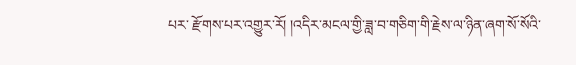པར་ རྫོགས་པར་འགྱུར་རོ། །འདིར་མངལ་གྱི་ཟླ་བ་གཅིག་གི་རྗེས་ལ་ཉིན་ཞག་སོ་སོའི་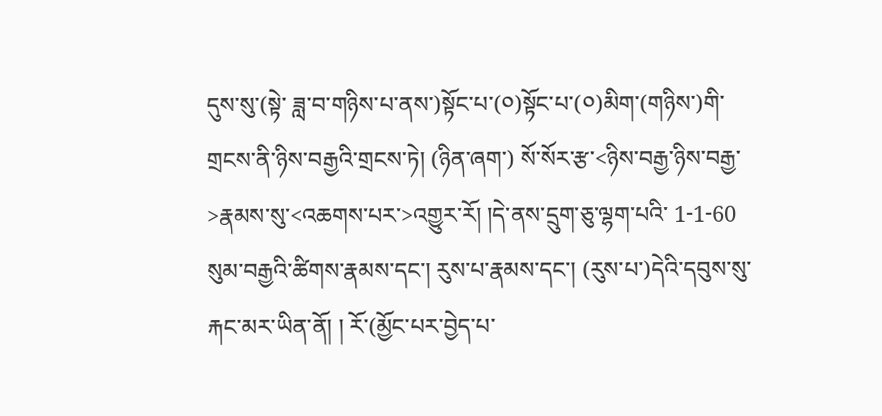དུས་སུ་(སྟེ་ ཟླ་བ་གཉིས་པ་ནས་)སྟོང་པ་(༠)སྟོང་པ་(༠)མིག་(གཉིས་)གི་གྲངས་ནི་ཉིས་བརྒྱའི་གྲངས་ཏེ། (ཉིན་ཞག་) སོ་སོར་རྩ་<ཉིས་བརྒྱ་ཉིས་བརྒྱ་>རྣམས་སུ་<འཆགས་པར་>འགྱུར་རོ། །དེ་ནས་དྲུག་ཅུ་ལྷག་པའི་ 1-1-60 སུམ་བརྒྱའི་ཚིགས་རྣམས་དང་། རུས་པ་རྣམས་དང་། (རུས་པ་)དེའི་དབུས་སུ་རྐང་མར་ཡིན་ནོ། ། རོ་(མྱོང་པར་བྱེད་པ་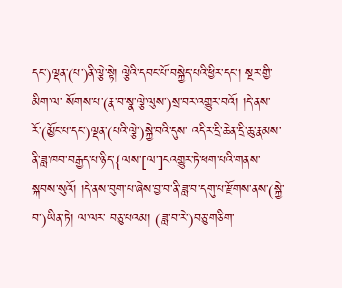དང་)ལྡན་(པ་)ནི་ལྕེ་སྟེ། ལྕེའི་དབང་པོ་བསྐྱེད་པའི་ཕྱིར་དང་། སྔར་གྱི་མིག་ལ་ སོགས་པ་(རྣ་བ་སྣ་ལྕེ་ལུས་)སྲ་བར་འགྱུར་བའོ། །དེ་ནས་རོ་(མྱོང་པ་དང་)ལྡན་(པའི་ལྕེ་)སྐྱེ་བའི་དུས་ འདིར་དྲི་ཆེན་དྲི་ཆུ་རྣམས་ནི་ཟླ་ཁབ་བརྒྱད་པ་ཉིད་{ལས་[ལ་]ངའགྱུར་ཏེ་ཕག་པའི་གནས་ སྐབས་སུའོ། །དེ་ནས་བུག་པ་ཞེས་བྱ་བ་ནི་ཟླ་བ་དགུ་པ་རྫོགས་ནས་(སྐྱེ་བ་)ཡིན་ཏེ། ལ་ལར་ བཅུ་པའམ། (ཟླ་བ་རེ་)བཅུ་གཅིག་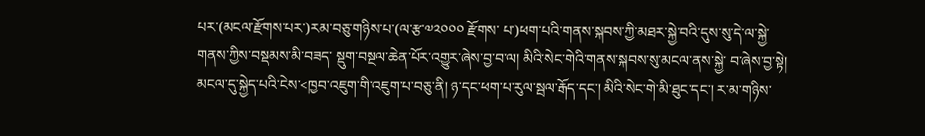པར་(མངལ་རྫོགས་པར་)རམ་བཅུ་གཉིས་པ་(ལ་རྩ་༧༢༠༠༠ རྫོགས་ པ་)ཕག་པའི་གནས་སྐབས་ཀྱི་མཐར་སྐྱེ་བའི་དུས་སུ་དེ་ལ་སྐྱེ་གནས་ཀྱིས་བསྡམས་མི་བཟད་ སྡུག་བསྔལ་ཆེན་པོར་འགྱུར་ཞེས་བྱ་བ་ལ། མིའི་སེང་གེའི་གནས་སྐབས་སུ་མངལ་ནས་སྐྱེ་ བ་ཞེས་བྱ་སྟེ། མངལ་དུ་སྐྱེད་པའི་ངེས་<ཁྱབ་འཇུག་གི་འཇུག་པ་བཅུ་ནི། ཉ་དང་ཕག་པ་རུལ་སྦལ་རྒོད་དང་། མིའི་སེང་གེ་མི་ཐུང་དང་། ར་མ་གཉིས་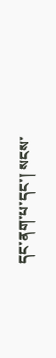དང་ནག་པ་དང་། སངས་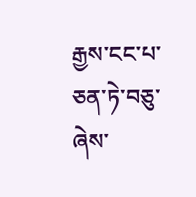རྒྱས་ངང་པ་ཅན་ཏེ་བཅུ་ཞེས་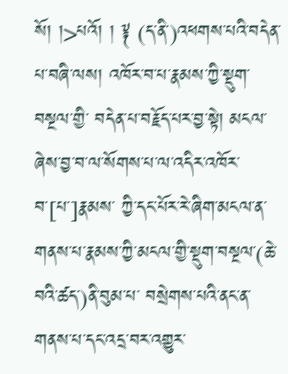སོ། །>པའོ། ། ༈ (ད་ནི་)འཕགས་པའི་བདེན་པ་བཞི་ལས། འཁོར་བ་པ་རྣམས་ཀྱི་སྡུག་བསྔལ་གྱི་ བདེན་པ་བརྗོད་པར་བྱ་སྟེ། མངལ་ཞེས་བྱ་བ་ལ་སོགས་པ་ལ་འདིར་འཁོར་བ་[པ་]རྣམས་ ཀྱི་དང་པོར་རེ་ཞིག་མངལ་ན་གནས་པ་རྣམས་ཀྱི་མངལ་གྱི་སྡུག་བསྔལ་(ཆེ་བའི་ཚད་)ནི་བུམ་པ་ བསྲེགས་པའི་ནང་ན་གནས་པ་དང་འདྲ་བར་འགྱུར་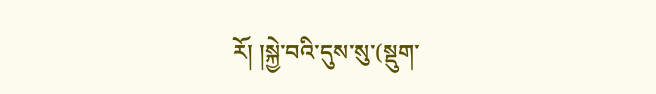རོ། །སྐྱེ་བའི་དུས་སུ་(སྡུག་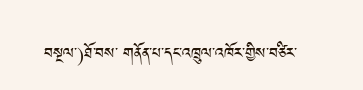བསྔལ་)ཐོ་བས་ གནོན་པ་དང་འཁྲུལ་འཁོར་གྱིས་བཙིར་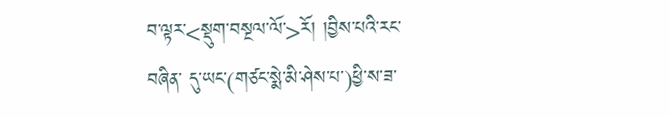བ་ལྟར་<སྡུག་བསྔལ་ལོ་>རོ། །བྱིས་པའི་རང་བཞིན་ དུ་ཡང་(གཙང་སྨེ་མི་ཤེས་པ་)ཕྱི་ས་ཟ་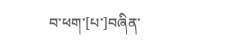བ་ཕག་[པ་]བཞིན་